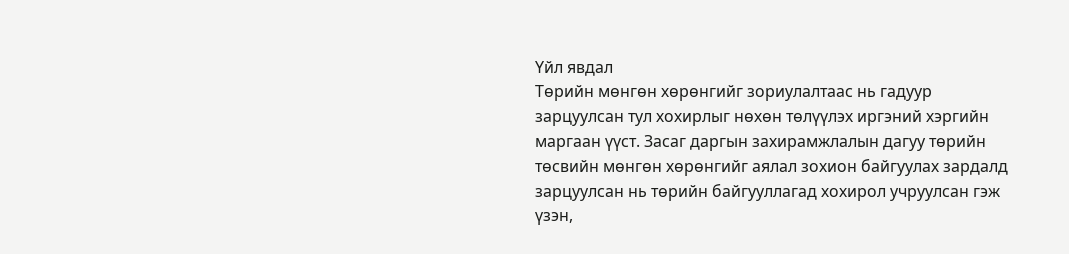Үйл явдал
Төрийн мөнгөн хөрөнгийг зориулалтаас нь гадуур зарцуулсан тул хохирлыг нөхөн төлүүлэх иргэний хэргийн маргаан үүст. Засаг даргын захирамжлалын дагуу төрийн төсвийн мөнгөн хөрөнгийг аялал зохион байгуулах зардалд зарцуулсан нь төрийн байгууллагад хохирол учруулсан гэж үзэн,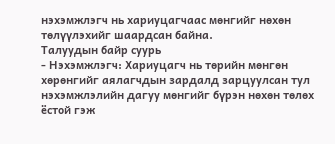нэхэмжлэгч нь хариуцагчаас мөнгийг нөхөн төлүүлэхийг шаардсан байна.
Талуудын байр суурь
- Нэхэмжлэгч: Хариуцагч нь төрийн мөнгөн хөрөнгийг аялагчдын зардалд зарцуулсан тул нэхэмжлэлийн дагуу мөнгийг бүрэн нөхөн төлөх ёстой гэж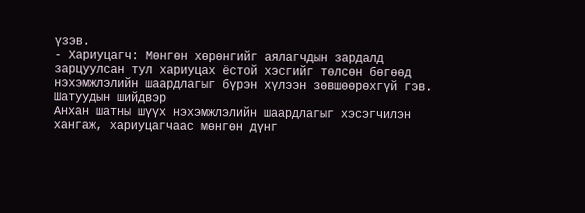үзэв.
- Хариуцагч: Мөнгөн хөрөнгийг аялагчдын зардалд зарцуулсан тул хариуцах ёстой хэсгийг төлсөн бөгөөд нэхэмжлэлийн шаардлагыг бүрэн хүлээн зөвшөөрөхгүй гэв.
Шатуудын шийдвэр
Анхан шатны шүүх нэхэмжлэлийн шаардлагыг хэсэгчилэн хангаж, хариуцагчаас мөнгөн дүнг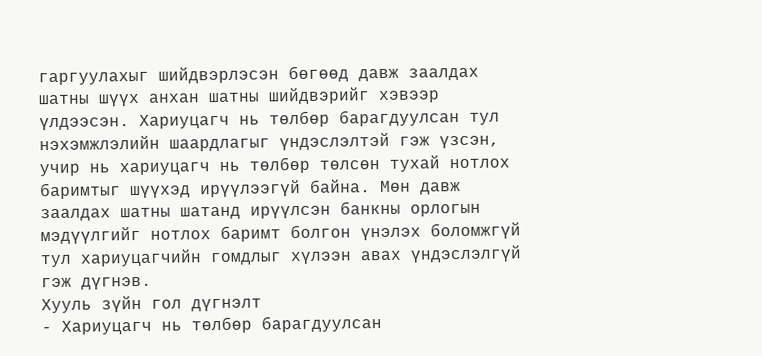гаргуулахыг шийдвэрлэсэн бөгөөд давж заалдах шатны шүүх анхан шатны шийдвэрийг хэвээр үлдээсэн. Хариуцагч нь төлбөр барагдуулсан тул нэхэмжлэлийн шаардлагыг үндэслэлтэй гэж үзсэн, учир нь хариуцагч нь төлбөр төлсөн тухай нотлох баримтыг шүүхэд ирүүлээгүй байна. Мөн давж заалдах шатны шатанд ирүүлсэн банкны орлогын мэдүүлгийг нотлох баримт болгон үнэлэх боломжгүй тул хариуцагчийн гомдлыг хүлээн авах үндэслэлгүй гэж дүгнэв.
Хууль зүйн гол дүгнэлт
- Хариуцагч нь төлбөр барагдуулсан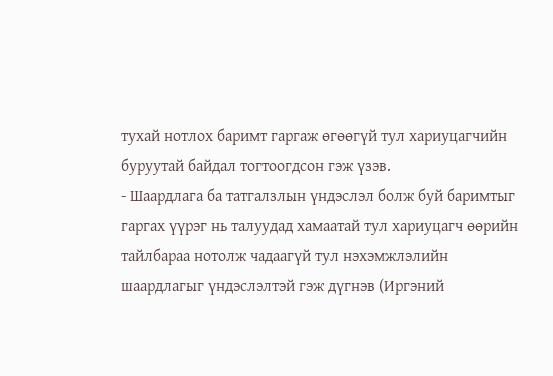тухай нотлох баримт гаргаж өгөөгүй тул хариуцагчийн буруутай байдал тогтоогдсон гэж үзэв.
- Шаардлага ба татгалзлын үндэслэл болж буй баримтыг гаргах үүрэг нь талуудад хамаатай тул хариуцагч өөрийн тайлбараа нотолж чадаагүй тул нэхэмжлэлийн шаардлагыг үндэслэлтэй гэж дүгнэв (Иргэний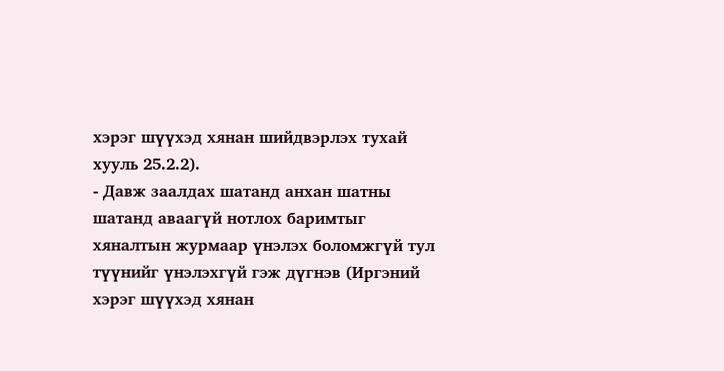хэрэг шүүхэд хянан шийдвэрлэх тухай хууль 25.2.2).
- Давж заалдах шатанд анхан шатны шатанд аваагүй нотлох баримтыг хяналтын журмаар үнэлэх боломжгүй тул түүнийг үнэлэхгүй гэж дүгнэв (Иргэний хэрэг шүүхэд хянан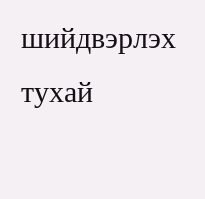шийдвэрлэх тухай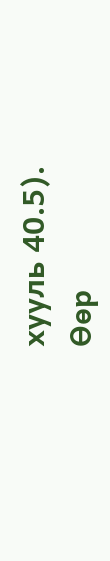хууль 40.5).
Өөр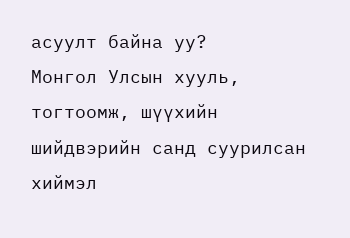асуулт байна уу?
Монгол Улсын хууль, тогтоомж, шүүхийн шийдвэрийн санд суурилсан хиймэл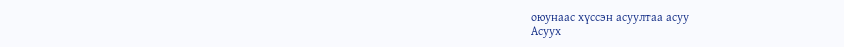оюунаас хүссэн асуултаа асуу
Асуух